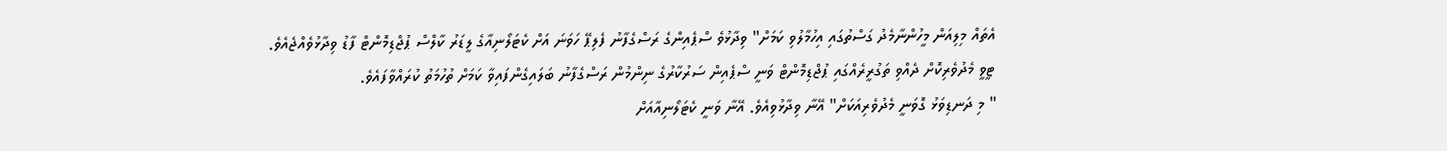އެތައް މިލިއަން މީހުންނާމެދު ގަސްތުގައި އިހުމާލުވި ކަމަށް" ވިދާޅުވެ ސްޕެއިންގެ ރަސްގެފާނު ފެލިޕޭ ހަވަނަ އަށް ކެޓަލޯނިއާގެ ލީޑަރު ކާލްސް ޕުޖްޑިމޮންޓް ފާޑު ވިދާޅުވެއްޖެއެވެ.
ޓީވީ މެދުވެރިކޮށް ދެއްވި ތަގުރީރެއްގައި ޕުޖްޑިމޮންޓް ވަނީ ސްޕެއިން ސަރުކާރުގެ ނިންމުން ރަސްގެފާނު ބަލައިގެންފައިވާ ކަމަށް ތުހުމަތު ކުރައްވާފައެވެ.
" މި ދަނޑިވަޅު ގޮވަނީ މެދުވެރިއަކަށް" އޭނާ ވިދާޅުވިއެވެ. އޭނާ ވަނީ ކެޓަލޯނިއާއަށް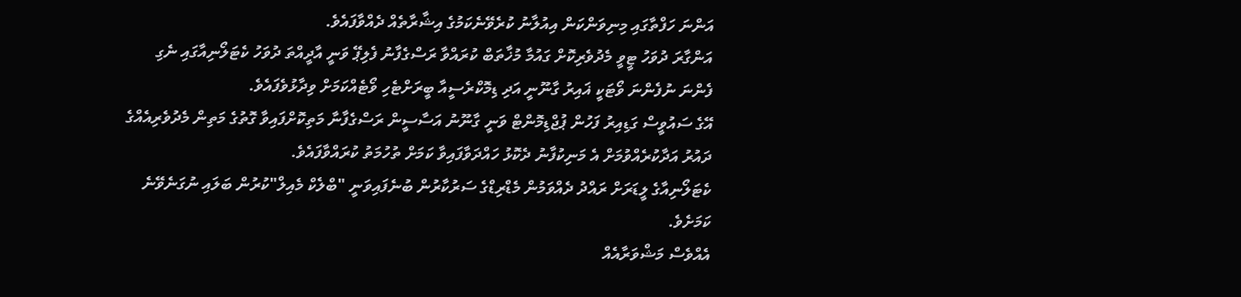އަންނަ ހަފްތާގައި މިނިވަންކަން އިއުލާނު ކުރެވޭނެކަމުގެ އިޝާރާތެއް ދެއްވާފައެވެ.
އަންގާރަ ދުވަހު ޓީވީ މެދުވެރިކޮށް ގައުމާ މުޚާތަބް ކުރައްވާ ރަސްގެފާނު ފެލިޕޭ ވަނީ އާދީއްތަ ދުވަހު ކެޓަލޯނިއާގައި ނެގި ފެންނަ ނުފެންނަ ވޯޓަކީ ޣައިރު ގާނޫނީ އަދި ޑިމޮކްރެސީއާ ބީރަށްޓެހި ވޯޓެއްކަމަށް ވިދާޅުވެފައެވެ.
އޭގެ ސައުވީސް ގަޑިއިރު ފަހުން ޕުޖްޑިމޮންޓް ވަނީ ގާނޫނު އަސާސީން ރަސްގެފާނާ މަތިކޮށްފައިވާ ގޮތުގެ މަތިން މެދުވެރިއެއްގެ ދައުރު އަދާކުރެއްވުމަށް އެ މަނިކުފާނު ދެކޮޅު ހައްދަވާފައިވާ ކަމަށް ތުހުމަތު ކުރައްވާފައެވެ.
ކެޓަލޯނިއާގެ ލީޑަރަށް ރައްދު ދެއްވަމުން މެޑްރިޑްގެ ސަރުކާރުން ބުނެފައިވަނީ "ބްލެކް މެއިލް"ކުރުން ބަލައި ނުގަނެވޭނެ ކަމަށެވެ.
އެއްވެސް މަޝްވަރާއެއް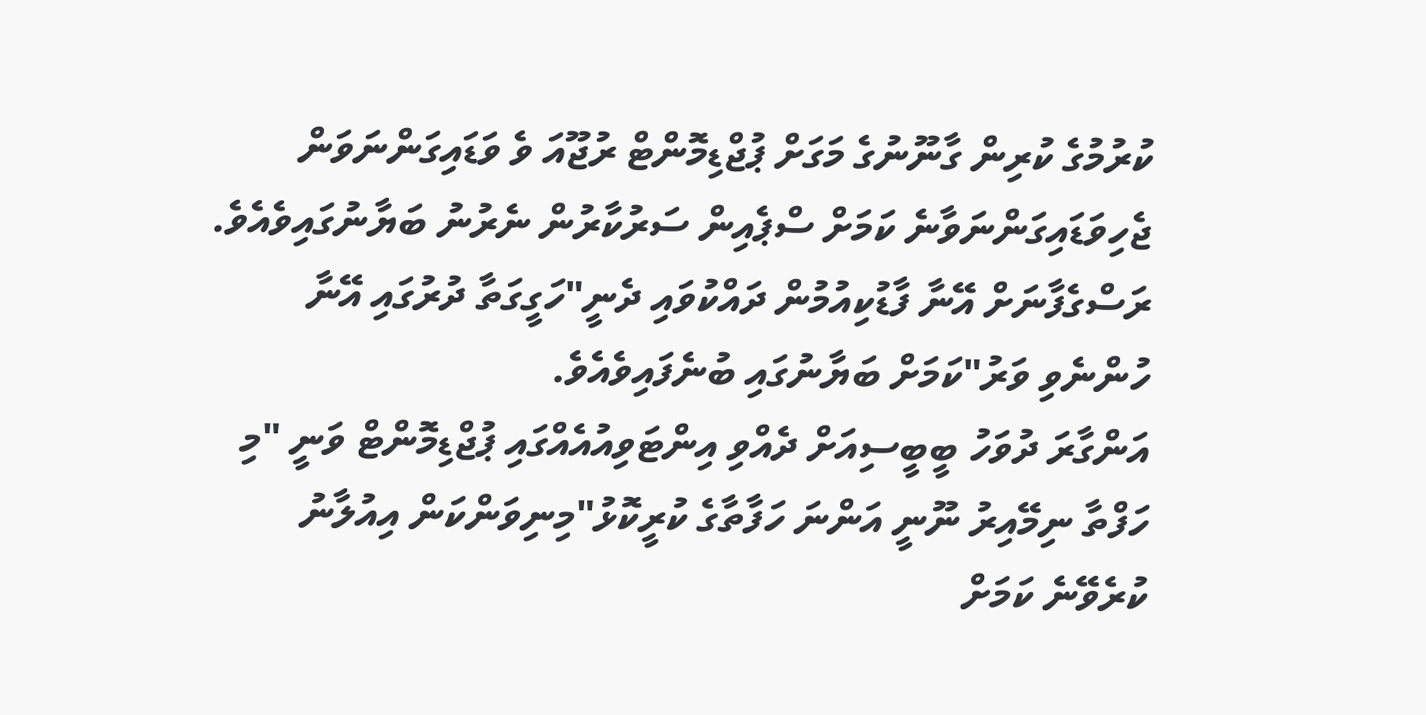ކުރުމުގެ ކުރިން ގާނޫނުގެ މަގަށް ޕުޖްޑިމޮންޓް ރުޖޫއަ ވެ ވަޑައިގަންނަވަން ޖެހިވަޑައިގަންނަވާނެ ކަމަށް ސްޕެއިން ސަރުކާރުން ނެރުނު ބަޔާނުގައިވެއެވެ.
ރަސްގެފާނަށް އޭނާ ފާޑުކިއުމުން ދައްކުވައި ދެނީ"ހަގީގަތާ ދުރުގައި އޭނާ ހުންނެވި ވަރު"ކަމަށް ބަޔާނުގައި ބުނެފައިވެއެވެ.
އަންގާރަ ދުވަހު ބީބީސިއަށް ދެއްވި އިންޓަވިއުއެއްގައި ޕުޖްޑިމޮންޓް ވަނީ "މި ހަފްތާ ނިމޭއިރު ނޫނީ އަންނަ ހަފާތާގެ ކުރީކޮޅު"މިނިވަންކަން އިއުލާނު ކުރެވޭނެ ކަމަށް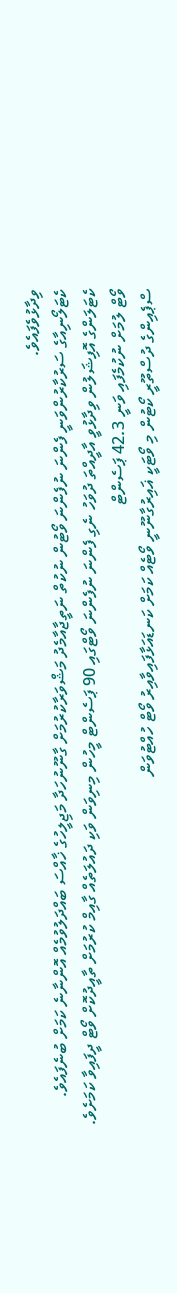ވިދާޅުވެފައެވެ.
ކެޓަލޯނިއާގެ ސަރުކާރުންވަނީ ފެންނަ ނުފެންނަ ވޯޓުން ނުކުތް ނަތީޖާއާމެދު މަޝްވަރާކުރުމަށް ގާނޫނުހަދާ މަޖިލީހުގެ ޚާއްސަ ބައްދަލުވުމެއް އޮންނާނެ ކަމަށް ބުނެފައެވެ.
ކެޓަލަންގެ އޮފިޝަލުން ވިދާޅުވީ އާދީއްތަ ދުވަހު ނެގި ފެންނަ ނުފެންނަ ވޯޓްގައި 90 ޕަސެންޓް މީހުން މިނިވަން ވަކި ދައުލަތެއް ގާއިމް ކުރުމަށް ތާއީދުކޮށް ވޯޓް ދީފައިވާ ކަމަށެވެ.
ވޯޓް ލުމަށް ނުކުމެފައި ވަނީ 42.3 ޕަސެންޓް
ސްޕެއިންގެ ދުސްތޫރީ ކޯޓުން މި ވޯޓަކީ ޣައިރުގާނޫނީ ވޯޓެއް ކަމަށް ކަނޑައަޅާފައިވާއިރު ވޯޓް ހުއްޓުވަން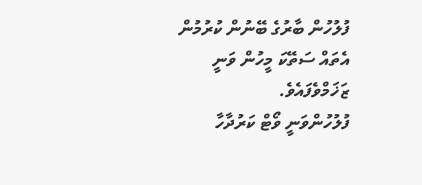ފުލުހުން ބާރުގެ ބޭނުން ކުރުމުން އެތައް ސަތޭކަ މީހުން ވަނީ ޒަޚަމްވެފައެވެ.
ފުލުހުންވަނީ ވޯޓް ކަރުދާހާ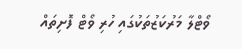ވޯޓްލާ މަރުކަޒުތަކުގައި ހުރި ވޯޓް ފޮށިތައް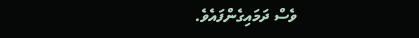ވެސް ދަމައިގެންފައެވެ.